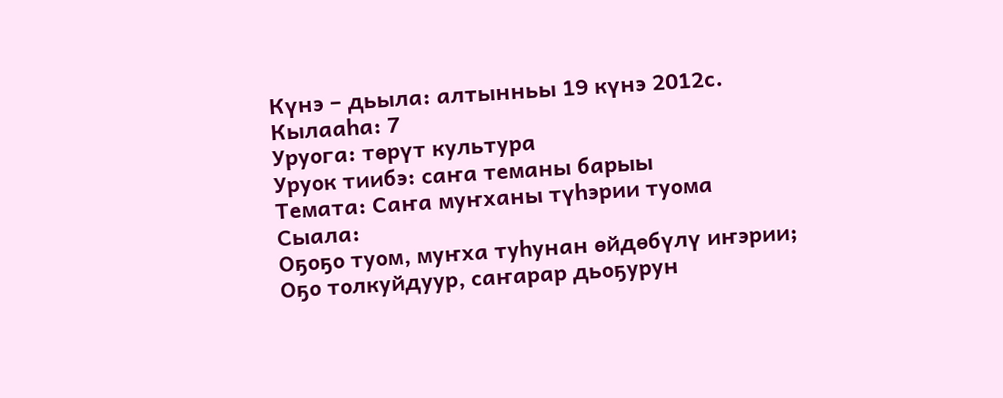Күнэ – дьыла: алтынньы 19 күнэ 2012с.
Кылааһа: 7
Уруога: төрүт культура
Уруок тиибэ: саҥа теманы барыы
Темата: Саҥа муҥханы түһэрии туома
Сыала:
Оҕоҕо туом, муҥха туһунан өйдөбүлү иҥэрии;
Оҕо толкуйдуур, саҥарар дьоҕурун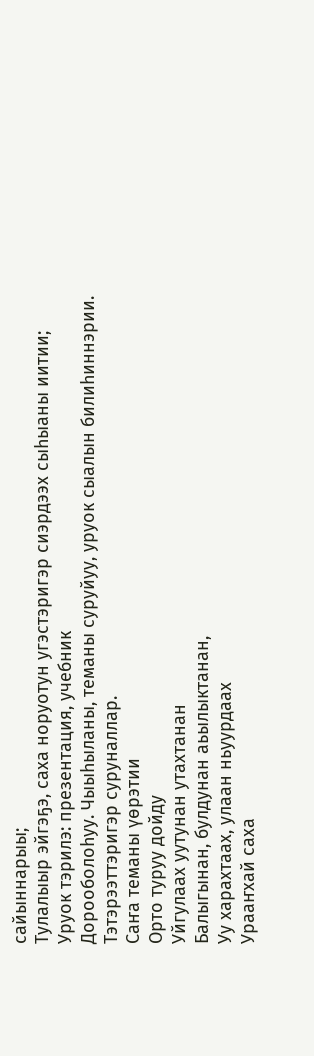сайыннарыы;
Тулалыыр эйгэҕэ, саха норуотун угэстэригэр сиэрдээх сыһыаны иитии;
Уруок тэрилэ: презентация, учебник
Дорооболоһуу. Чыыһыланы, теманы суруйуу, уруок сыалын билиһиннэрии.
Тэтэрээттэригэр суруналлар.
Саҥа теманы үөрэтии
Орто туруу дойду
Уйгулаах уутунан утахтанан
Балыгынан, булдунан аьылыктанан,
Уу харахтаах, улаан ньуурдаах
Урааҥхай саха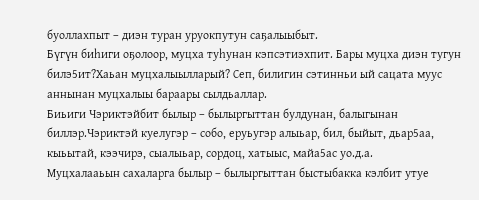буоллахпыт – диэн туран уруокпутун саҕалыыбыт.
Бүгүн биһиги оҕолоор, муцха туһунан кэпсэтиэхпит. Бары муцха диэн тугун билэ5ит?Хаьан муцхалыылларый? Сеп, билигин сэтинньи ый сацата муус аннынан муцхалыы бараары сылдьаллар.
Биьиги Чэриктэйбит былыр – былыргыттан булдунан, балыгынан биллэр.Чэриктэй куелугэр – собо, еруьугэр алыьар, бил, быйыт, дьар5аа, кыьытай, кээчирэ, сыалыьар, сордоц, хатыыс, майа5ас уо.д.а.
Муцхалааьын сахаларга былыр – былыргыттан быстыбакка кэлбит утуе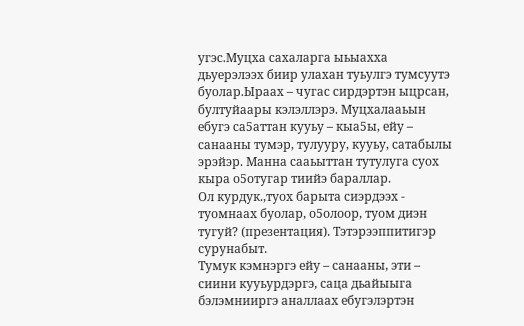угэс.Муцха сахаларга ыьыахха дьуерэлээх биир улахан туьулгэ тумсуутэ буолар.Ыраах – чугас сирдэртэн ыцрсан, бултуйаары кэлэллэрэ. Муцхалааьын ебугэ са5аттан кууьу – кыа5ы, ейу – санааны тумэр, тулууру, кууьу, сатабылы эрэйэр. Манна сааьыттан тутулуга суох кыра о5отугар тиийэ бараллар.
Ол курдук.,туох барыта сиэрдээх - туомнаах буолар, о5олоор, туом диэн тугуй? (презентация). Тэтэрээппитигэр сурунабыт.
Тумук кэмнэргэ ейу – санааны, эти – сиини кууьурдэргэ, саца дьайыыга бэлэмнииргэ аналлаах ебугэлэртэн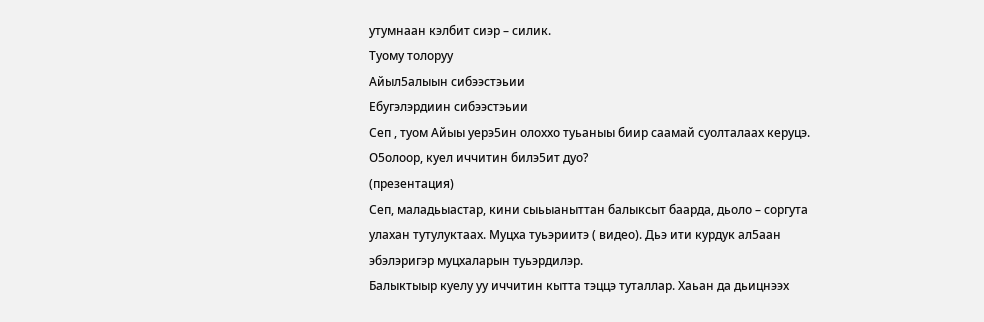утумнаан кэлбит сиэр – силик.
Туому толоруу
Айыл5алыын сибээстэьии
Ебугэлэрдиин сибээстэьии
Сеп , туом Айыы уерэ5ин олоххо туьаныы биир саамай суолталаах керуцэ.
О5олоор, куел иччитин билэ5ит дуо?
(презентация)
Сеп, маладьыастар, кини сыьыаныттан балыксыт баарда, дьоло – соргута улахан тутулуктаах. Муцха туьэриитэ ( видео). Дьэ ити курдук ал5аан эбэлэригэр муцхаларын туьэрдилэр.
Балыктыыр куелу уу иччитин кытта тэццэ туталлар. Хаьан да дьицнээх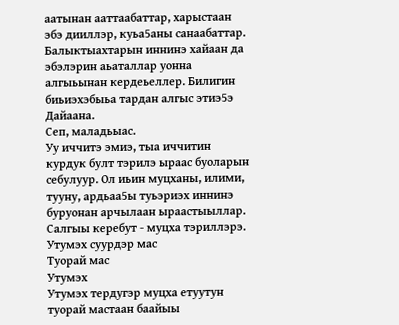аатынан ааттаабаттар, харыстаан эбэ дииллэр, куьа5аны санаабаттар. Балыктыахтарын иннинэ хайаан да эбэлэрин аьаталлар уонна алгыьынан кердеьеллер. Билигин биьиэхэбыьа тардан алгыс этиэ5э Дайаана.
Сеп, маладьыас.
Уу иччитэ эмиэ, тыа иччитин курдук булт тэрилэ ыраас буоларын себулуур. Ол иьин муцханы, илими, тууну, ардьаа5ы туьэриэх иннинэ буруонан арчылаан ыраастыыллар.
Салгыы керебут - муцха тэриллэрэ.
Утумэх суурдэр мас
Туорай мас
Утумэх
Утумэх тердугэр муцха етуутун туорай мастаан баайыы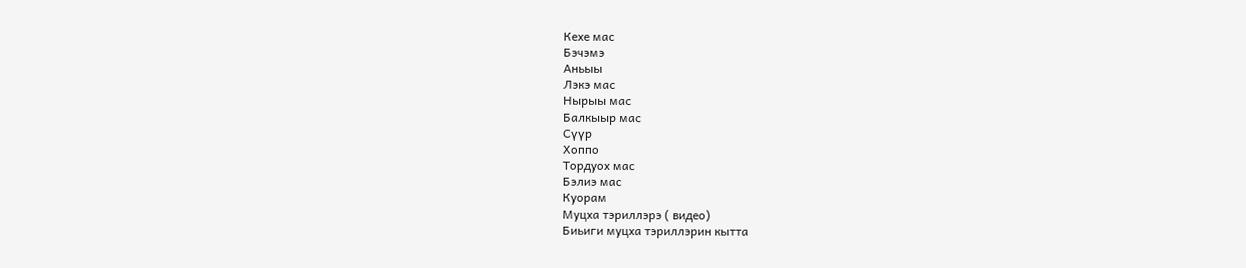Кехе мас
Бэчэмэ
Аньыы
Лэкэ мас
Нырыы мас
Балкыыр мас
Сүүр
Хоппо
Тордуох мас
Бэлиэ мас
Куорам
Муцха тэриллэрэ ( видео)
Биьиги муцха тэриллэрин кытта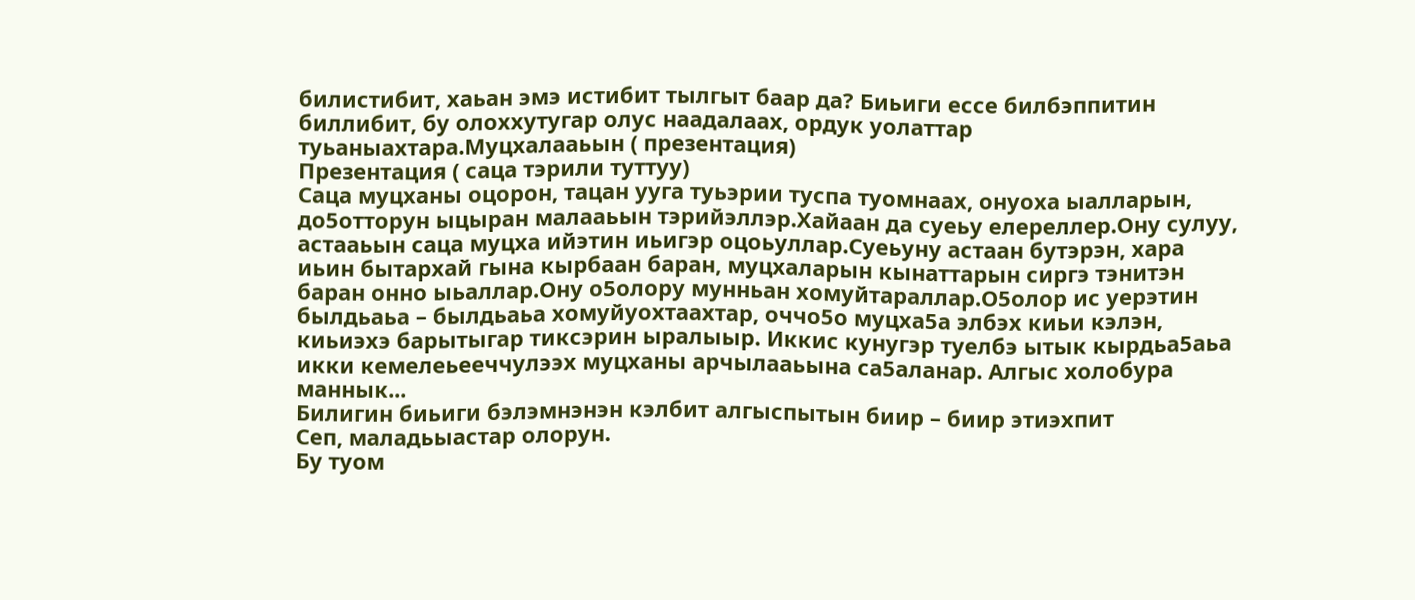билистибит, хаьан эмэ истибит тылгыт баар да? Биьиги ессе билбэппитин биллибит, бу олоххутугар олус наадалаах, ордук уолаттар туьаныахтара.Муцхалааьын ( презентация)
Презентация ( саца тэрили туттуу)
Саца муцханы оцорон, тацан ууга туьэрии туспа туомнаах, онуоха ыалларын, до5отторун ыцыран малааьын тэрийэллэр.Хайаан да суеьу елереллер.Ону сулуу, астааьын саца муцха ийэтин иьигэр оцоьуллар.Суеьуну астаан бутэрэн, хара иьин бытархай гына кырбаан баран, муцхаларын кынаттарын сиргэ тэнитэн баран онно ыьаллар.Ону о5олору мунньан хомуйтараллар.О5олор ис уерэтин былдьаьа – былдьаьа хомуйуохтаахтар, оччо5о муцха5а элбэх киьи кэлэн, киьиэхэ барытыгар тиксэрин ыралыыр. Иккис кунугэр туелбэ ытык кырдьа5аьа икки кемелеьееччулээх муцханы арчылааьына са5аланар. Алгыс холобура маннык...
Билигин биьиги бэлэмнэнэн кэлбит алгыспытын биир – биир этиэхпит
Сеп, маладьыастар олорун.
Бу туом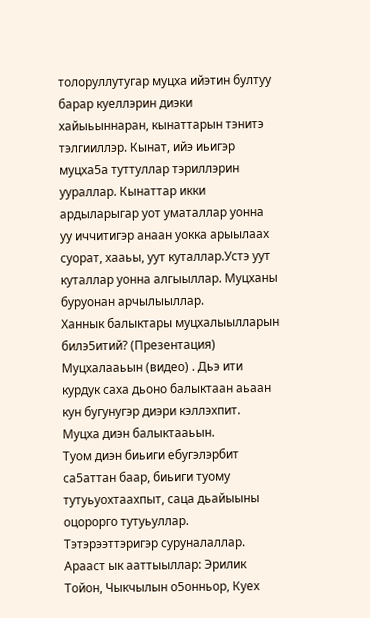толоруллутугар муцха ийэтин бултуу барар куеллэрин диэки хайыьыннаран, кынаттарын тэнитэ тэлгииллэр. Кынат, ийэ иьигэр муцха5а туттуллар тэриллэрин уураллар. Кынаттар икки ардыларыгар уот уматаллар уонна уу иччитигэр анаан уокка арыылаах суорат, хааьы, уут куталлар.Устэ уут куталлар уонна алгыыллар. Муцханы буруонан арчылыыллар.
Ханнык балыктары муцхалыылларын билэ5итий? (Презентация)
Муцхалааьын (видео) . Дьэ ити курдук саха дьоно балыктаан аьаан кун бугунугэр диэри кэллэхпит.
Муцха диэн балыктааьын.
Туом диэн биьиги ебугэлэрбит са5аттан баар, биьиги туому тутуьуохтаахпыт, саца дьайыыны оцорорго тутуьуллар.
Тэтэрээттэригэр суруналаллар.
Арааст ык ааттыыллар: Эрилик Тойон, Чыкчылын о5онньор, Куех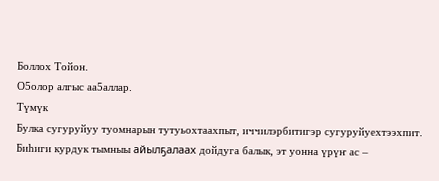Боллох Тойон.
О5олор алгыс аа5аллар.
Түмүк
Булка сугуруйуу туомнарын тутуьохтаахпыт, иччилэрбитигэр сугуруйуехтээхпит. Биһиги курдук тымныы айылҕалаах дойдуга балык, эт уонна үрүҥ ас –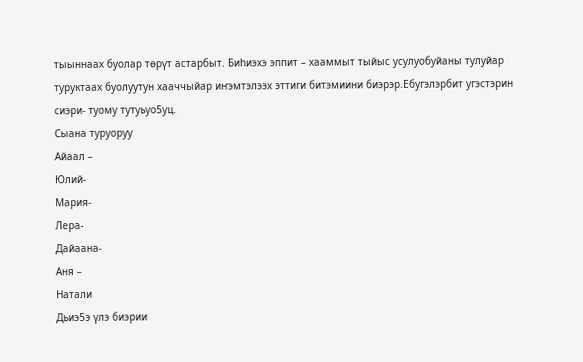тыыннаах буолар төрүт астарбыт. Биһиэхэ эппит – хааммыт тыйыс усулуобуйаны тулуйар туруктаах буолуутун хааччыйар иҥэмтэлээх эттиги битэмиини биэрэр.Ебугэлэрбит угэстэрин сиэри- туому тутуьуо5уц.
Сыана туруоруу
Айаал –
Юлий-
Мария-
Лера-
Дайаана-
Аня –
Натали
Дьиэ5э үлэ биэрии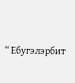“ Ебугэлэрбит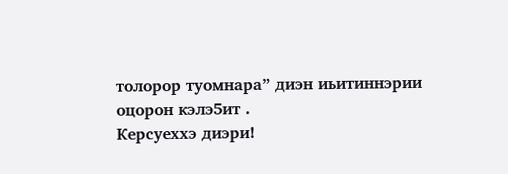толорор туомнара” диэн иьитиннэрии оцорон кэлэ5ит .
Керсуеххэ диэри!